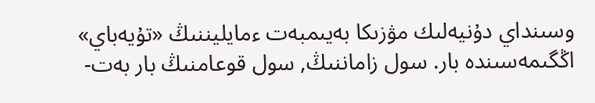وسىنداي دۇنيەلىك مۋزىكا بەيىمبەت ءمايليننىڭ «تۇيەباي» اڭگىمەسىندە بار. سول زاماننىڭ, سول قوعامنىڭ بار بەت-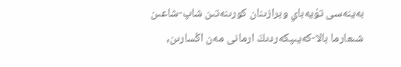بەينەسى تۇيەباي وبرازىنان كورىنەتىن شاپ-شاعىن شىعارما بالا-كەيىپكەردىڭ ارمانى مەن اڭسارىن,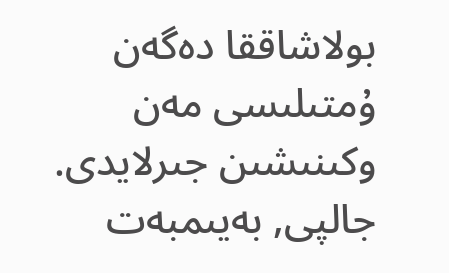بولاشاققا دەگەن ۇمتىلىسى مەن وكىنىشىن جىرلايدى.
جالپى, بەيىمبەت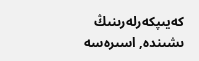كەيىپكەرلەرىنىڭ ىشىندە, اسىرەسە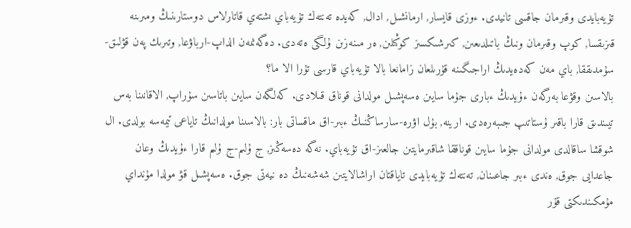تۇيەبايدى وقىرمان جاقسى تانيدى. ءوزى قايسار, ارمانشىل, ادال, كەيدە تەنتەك تۇيەباي ىشتەي قاتارلاس دوستارىنىڭ ومىرىنە قىزىقسا, كوپ وقىرمان ونىڭ باتىلدىعىن, كىرشىكسىز كوڭىلىن, ەر مىنەزىن ۇلگى ەتەدى. دەگەنمەن الداپ-ارباۋعا, وتىرىك پەن قۋلىق-سۇمدىققا, باي مەن كەدەيدىڭ اراجىگىنە قۇرىلعان زامانعا بالا تۇيەباي قارسى تۇرا الا ما؟
بالاسىن وقۋعا بەرگەن ءۇيدىڭ ءبارى جۇما سايىن ەسەپشىل مولدانى قوناق قىلادى. كەلگەن سايىن باتاسىن سۇراپ, الاقانىنا بەس تيىندىق قارا باقىر ۇستاتىپ جىبەرەدى. ارينە, بۇل اۋرە-سارساڭنىڭ ءبىر-اق ماقساتى بار: بالاسىنا مولدانىڭ تاياعى تيمەسە بولدى. ال شوقشا ساقالدى مولدانى جۇما سايىن قوناققا شاقىرمايتىن جالعىز-اق تۇيەباي. نەگە دەسەڭىز, ج ۇلىم-ج ۇلىم قارا ءۇيدىڭ وعان جاعدايى جوق, ەندى ءبىر جاعىنان, تەنتەك تۇيەبايدى تاياقتان اراشالايتىن شەشەنىڭ دە نيەتى جوق. ەسەپشىل قۋ مولدا مۇنداي مۇمكىندىكتى قۇر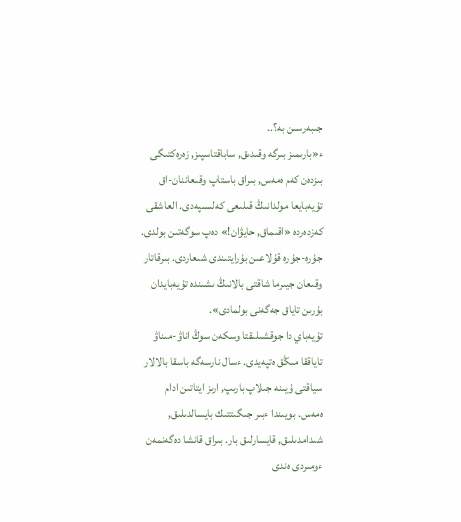جىبەرسىن بە؟..
ء«بارىمىز بىرگە وقىدىق, ساباقتاسپىز, زەرەكتىگى بىزدەن كەم ەمەس, بىراق باستاپ وقىعاننان-اق تۇيەبايعا مولدانىڭ قىلىعى كەلىسپەدى. العاشقى كەزدەردە «اقىماق, حايۋان!» دەپ سوگەتىن بولدى. جۇرە-جۇرە قۇلاعىن بۇرايتىندى شىعاردى. بىرقاتار وقىعان جيىرما شاقتى بالانىڭ ىشىندە تۇيەبايدان بۇرىن تاياق جەگەنى بولمادى».
تۇيەباي دا جوقشىلىقتا وسكەن سوڭ اناۋ-مىناۋ تاياققا مىڭق ەتپەيدى. ءسال نارسەگە باسقا بالالار سياقتى ۇيىنە جىلاپ بارىپ, ارىز ايتاتىن ادام ەمەس. بويىندا ءبىر جىگىتتىك بايسالدىلىق, شىدامدىلىق, قايسارلىق بار. بىراق قانشا دەگەنمەن ءومىردى ەندى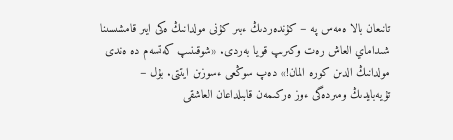تانىعان بالا ەمەس پە – كۇندەردىڭ ءبىر كۇنى مولدانىڭ ەكى ايىر قامشىسىنا شىداماي العاش رەت وكىرىپ قويا بەردى. «شوقىنىپ كەتسەم دە ەندى مولدانىڭ الدىن كورە المان!» دەپ سوڭعى ءسوزىن ايتتى. بۇل – تۇيەبايدىڭ ومىردەگى ءوز ەركىمەن قابىلداعان العاشقى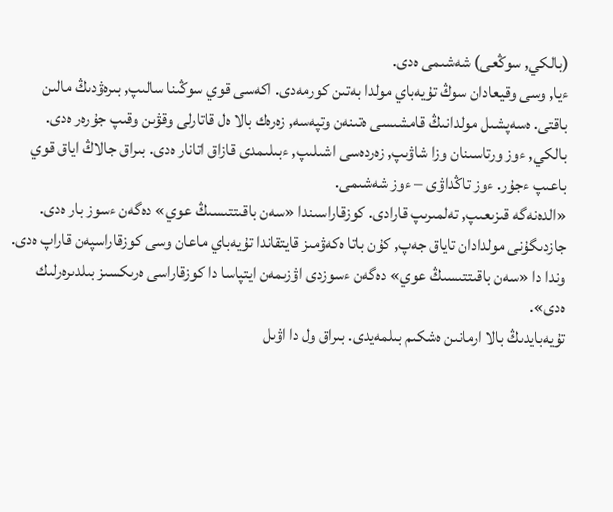(بالكي, سوڭعى) شەشىمى ەدى.
ءيا, وسى وقيعادان سوڭ تۇيەباي مولدا بەتىن كورمەدى. اكەسى قوي سوڭىنا سالىپ, بىرەۋدىڭ مالىن باقتى. ەسەپشىل مولدانىڭ قامشىسى ەتىنەن وتپەسە, زەرەك بالا ەل قاتارلى وقۋىن وقىپ جۇرەر ەدى. بالكي, ءوز ورتاسىنان وزا شاۋىپ, زەردەسى اشىلىپ, ءبىلىمدى قازاق اتانار ەدى. بىراق جالاڭ اياق قوي باعىپ ءجۇر. ءوز تاڭداۋى – ءوز شەشىمى.
«الدەنەگە قىزىعىپ, تەلمىرىپ قارادى. كوزقاراسىندا «سەن باقىتتىسىڭ عوي» دەگەن ءسوز بار ەدى. جازدىگۇنى مولدادان تاياق جەپ, كۇن باتا ەكەۋمىز قايتقاندا تۇيەباي ماعان وسى كوزقاراسپەن قاراپ ەدى. وندا دا «سەن باقىتتىسىڭ عوي» دەگەن ءسوزدى اۋزىمەن ايتپاسا دا كوزقاراسى ەرىكسىز بىلدىرەرلىك ەدى».
تۇيەبايدىڭ بالا ارمانىن ەشكىم بىلمەيدى. بىراق ول دا اۋىل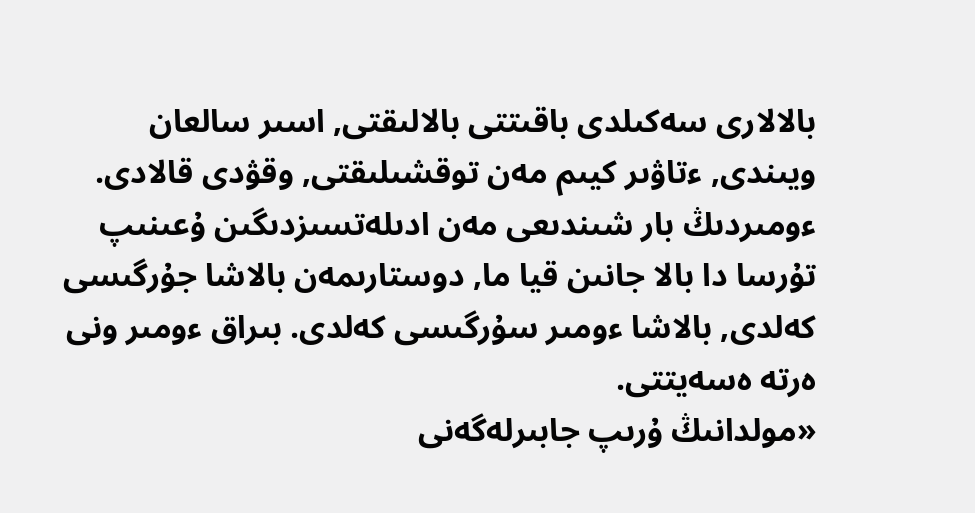بالالارى سەكىلدى باقىتتى بالالىقتى, اسىر سالعان ويىندى, ءتاۋىر كيىم مەن توقشىلىقتى, وقۋدى قالادى. ءومىردىڭ بار شىندىعى مەن ادىلەتسىزدىگىن ۇعىنىپ تۇرسا دا بالا جانىن قيا ما, دوستارىمەن بالاشا جۇرگىسى كەلدى, بالاشا ءومىر سۇرگىسى كەلدى. بىراق ءومىر ونى ەرتە ەسەيتتى.
«مولدانىڭ ۇرىپ جابىرلەگەنى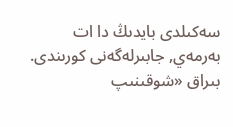سەكىلدى بايدىڭ دا ات بەرمەي, جابىرلەگەنى كورىندى. بىراق «شوقىنىپ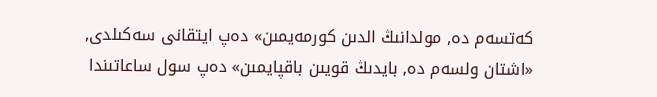كەتسەم دە, مولدانىڭ الدىن كورمەيمىن» دەپ ايتقانى سەكىلدى, «اشتان ولسەم دە, بايدىڭ قويىن باقپايمىن» دەپ سول ساعاتىندا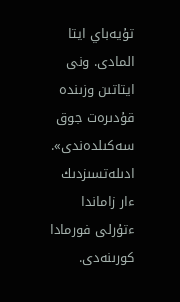تۇيەباي ايتا المادى. ونى ايتاتىن وزىندە قۇدىرەت جوق سەكىلدەندى». ادىلەتسىزدىك ءار زاماندا ءتۇرلى فورمادا كورىنەدى.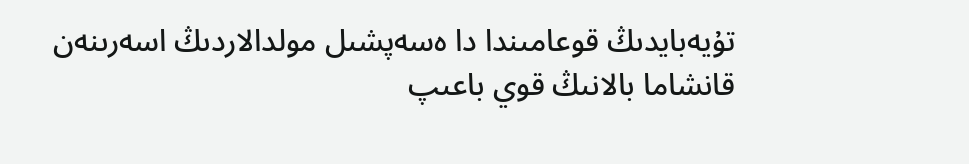تۇيەبايدىڭ قوعامىندا دا ەسەپشىل مولدالاردىڭ اسەرىنەن قانشاما بالانىڭ قوي باعىپ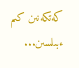كەتكەنىن كىم ءبىلسىن...